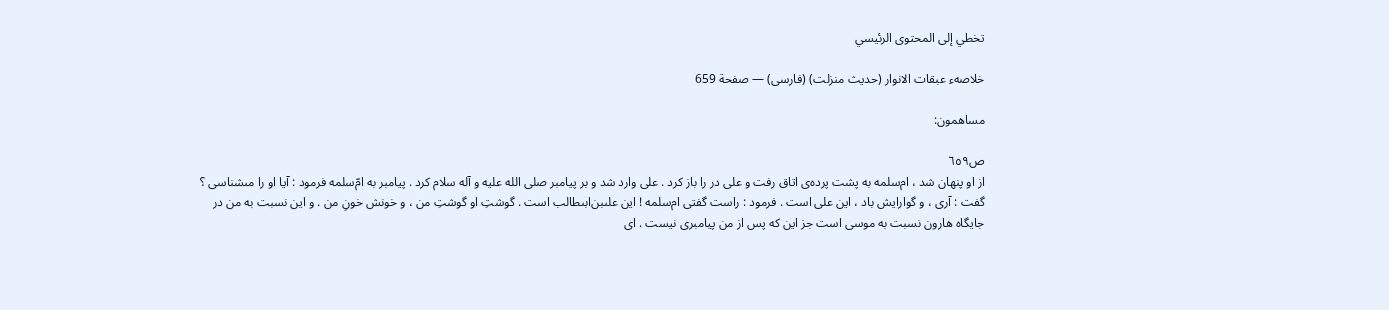تخطي إلى المحتوى الرئيسي

خلاصهء عبقات الانوار (حديث منزلت) (فارسى) — صفحة 659

مساهمون:

ص٦٥٩
از او پنهان شد ، ام‌سلمه به پشت پرده‌ى اتاق رفت و على در را باز كرد . على وارد شد و بر پيامبر صلى الله عليه و آله سلام كرد . پيامبر به ام‌ّسلمه فرمود : آيا او را مىشناسى ؟ گفت : آرى ، و گوارايش باد ، اين على است . فرمود : راست گفتى ام‌سلمه ! اين علىبن‌ابىطالب است . گوشتِ او گوشتِ من ، و خونش خونِ من . و اين نسبت به من در جايگاه هارون نسبت به موسى است جز اين كه پس از من پيامبرى نيست . اى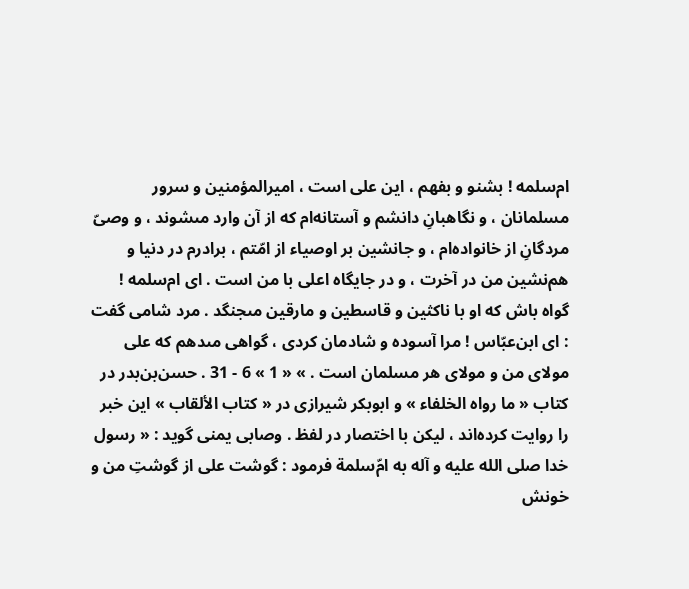ام‌سلمه ! بشنو و بفهم ، اين على است ، اميرالمؤمنين و سرور مسلمانان ، و نگاهبانِ دانشم و آستانه‌ام كه از آن وارد مىشوند ، و وصىّ مردگانِ از خانواده‌ام ، و جانشين بر اوصياء از امّتم ، برادرم در دنيا و هم‌نشين من در آخرت ، و در جايگاه اعلى با من است . اى ام‌سلمه ! گواه باش كه او با ناكثين و قاسطين و مارقين مىجنگد . مرد شامى گفت : اى ابن‌عبّاس ! مرا آسوده و شادمان كردى ، گواهى مىدهم كه على مولاى من و مولاى هر مسلمان است . » « 1 » 6 - 31 . حسن‌بن‌بدر در كتاب « ما رواه الخلفاء » و ابوبكر شيرازى در « كتاب الألقاب » اين خبر را روايت كرده‌اند ، ليكن با اختصار در لفظ . وصابى يمنى گويد : « رسول خدا صلى الله عليه و آله به ام‌ّسلمة فرمود : گوشت على از گوشتِ من و خونش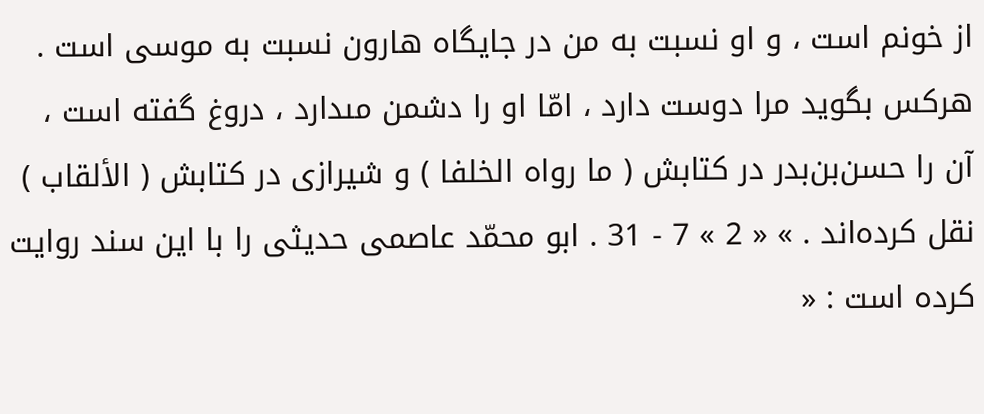از خونم است ، و او نسبت به من در جايگاه هارون نسبت به موسى است . هركس بگويد مرا دوست دارد ، امّا او را دشمن مىدارد ، دروغ گفته است ، آن را حسن‌بن‌بدر در كتابش ( ما رواه الخلفا ) و شيرازى در كتابش ( الألقاب ) نقل كرده‌اند . » « 2 » 7 - 31 . ابو محمّد عاصمى حديثى را با اين سند روايت كرده است : «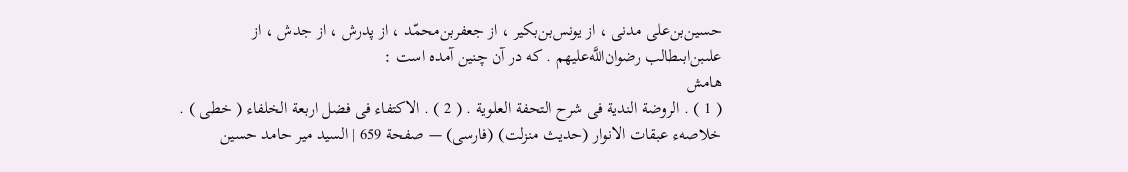حسين‌بن‌على مدنى ، از يونس‌بن‌بكير ، از جعفربن‌محمّد ، از پدرش ، از جدش ، از علىبن‌ابىطالب رضوان‌اللَّه‌عليهم . كه در آن چنين آمده است :
هامش
( 1 ) . الروضة الندية فى شرح التحفة العلوية . ( 2 ) . الاكتفاء فى فضل اربعة الخلفاء ( خطى ) .
خلاصهء عبقات الانوار (حديث منزلت) (فارسى) — صفحة 659 | السيد مير حامد حسين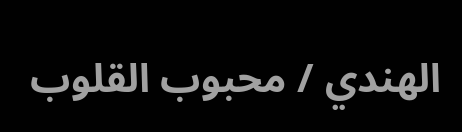الهندي / محبوب القلوب